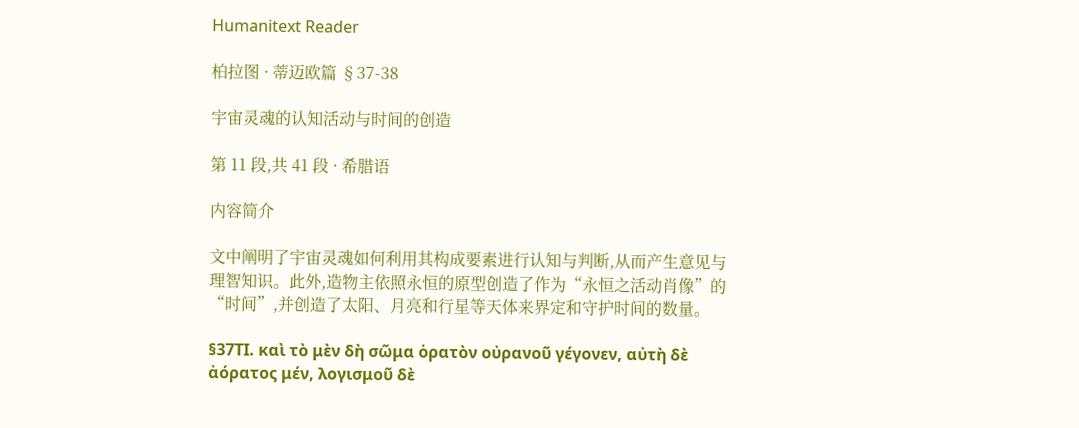Humanitext Reader

柏拉图 · 蒂迈欧篇 §37-38

宇宙灵魂的认知活动与时间的创造

第 11 段,共 41 段 · 希腊语

内容简介

文中阐明了宇宙灵魂如何利用其构成要素进行认知与判断,从而产生意见与理智知识。此外,造物主依照永恒的原型创造了作为“永恒之活动肖像”的“时间”,并创造了太阳、月亮和行星等天体来界定和守护时间的数量。

§37ΤΙ. καὶ τὸ μὲν δὴ σῶμα ὁρατὸν οὐρανοῦ γέγονεν, αὐτὴ δὲ ἀόρατος μέν, λογισμοῦ δὲ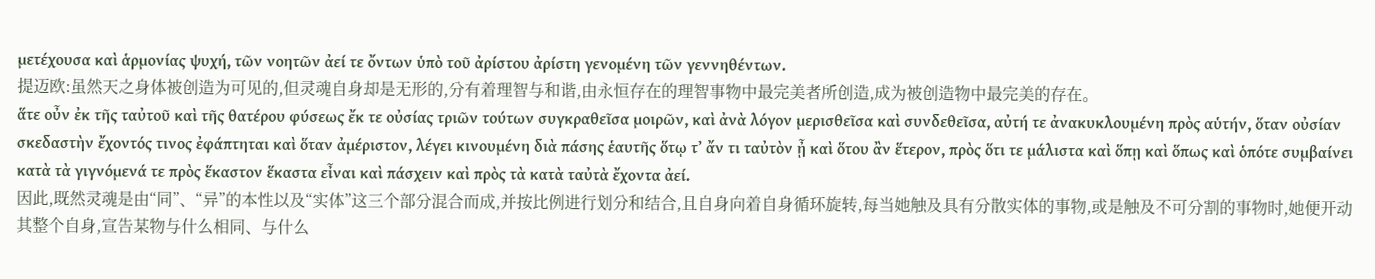μετέχουσα καὶ ἁρμονίας ψυχή, τῶν νοητῶν ἀεί τε ὄντων ὑπὸ τοῦ ἀρίστου ἀρίστη γενομένη τῶν γεννηθέντων.
提迈欧:虽然天之身体被创造为可见的,但灵魂自身却是无形的,分有着理智与和谐,由永恒存在的理智事物中最完美者所创造,成为被创造物中最完美的存在。
ἅτε οὖν ἐκ τῆς ταὐτοῦ καὶ τῆς θατέρου φύσεως ἔκ τε οὐσίας τριῶν τούτων συγκραθεῖσα μοιρῶν, καὶ ἀνὰ λόγον μερισθεῖσα καὶ συνδεθεῖσα, αὐτή τε ἀνακυκλουμένη πρὸς αὑτήν, ὅταν οὐσίαν σκεδαστὴν ἔχοντός τινος ἐφάπτηται καὶ ὅταν ἀμέριστον, λέγει κινουμένη διὰ πάσης ἑαυτῆς ὅτῳ τʼ ἄν τι ταὐτὸν ᾖ καὶ ὅτου ἂν ἕτερον, πρὸς ὅτι τε μάλιστα καὶ ὅπῃ καὶ ὅπως καὶ ὁπότε συμβαίνει κατὰ τὰ γιγνόμενά τε πρὸς ἕκαστον ἕκαστα εἶναι καὶ πάσχειν καὶ πρὸς τὰ κατὰ ταὐτὰ ἔχοντα ἀεί.
因此,既然灵魂是由“同”、“异”的本性以及“实体”这三个部分混合而成,并按比例进行划分和结合,且自身向着自身循环旋转,每当她触及具有分散实体的事物,或是触及不可分割的事物时,她便开动其整个自身,宣告某物与什么相同、与什么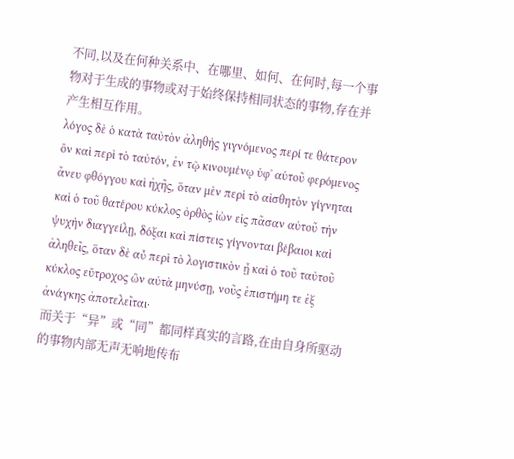不同,以及在何种关系中、在哪里、如何、在何时,每一个事物对于生成的事物或对于始终保持相同状态的事物,存在并产生相互作用。
λόγος δὲ ὁ κατὰ ταὐτὸν ἀληθὴς γιγνόμενος περί τε θάτερον ὂν καὶ περὶ τὸ ταὐτόν, ἐν τῷ κινουμένῳ ὑφʼ αὑτοῦ φερόμενος ἄνευ φθόγγου καὶ ἠχῆς, ὅταν μὲν περὶ τὸ αἰσθητὸν γίγνηται καὶ ὁ τοῦ θατέρου κύκλος ὀρθὸς ἰὼν εἰς πᾶσαν αὐτοῦ τὴν ψυχὴν διαγγείλῃ, δόξαι καὶ πίστεις γίγνονται βέβαιοι καὶ ἀληθεῖς, ὅταν δὲ αὖ περὶ τὸ λογιστικὸν ᾖ καὶ ὁ τοῦ ταὐτοῦ κύκλος εὔτροχος ὢν αὐτὰ μηνύσῃ, νοῦς ἐπιστήμη τε ἐξ ἀνάγκης ἀποτελεῖται·
而关于“异”或“同”都同样真实的言路,在由自身所驱动的事物内部无声无响地传布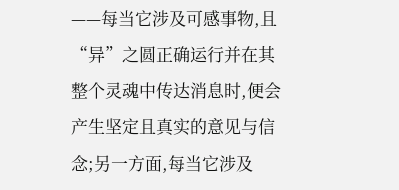——每当它涉及可感事物,且“异”之圆正确运行并在其整个灵魂中传达消息时,便会产生坚定且真实的意见与信念;另一方面,每当它涉及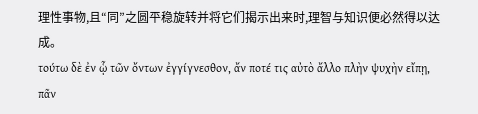理性事物,且“同”之圆平稳旋转并将它们揭示出来时,理智与知识便必然得以达成。
τούτω δὲ ἐν ᾧ τῶν ὄντων ἐγγίγνεσθον, ἄν ποτέ τις αὐτὸ ἄλλο πλὴν ψυχὴν εἴπῃ, πᾶν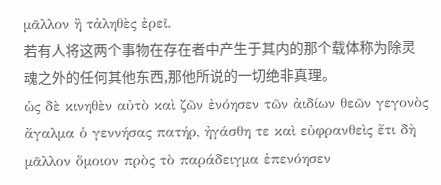μᾶλλον ἢ τἀληθὲς ἐρεῖ.
若有人将这两个事物在存在者中产生于其内的那个载体称为除灵魂之外的任何其他东西,那他所说的一切绝非真理。
ὡς δὲ κινηθὲν αὐτὸ καὶ ζῶν ἐνόησεν τῶν ἀιδίων θεῶν γεγονὸς ἄγαλμα ὁ γεννήσας πατήρ, ἠγάσθη τε καὶ εὐφρανθεὶς ἔτι δὴ μᾶλλον ὅμοιον πρὸς τὸ παράδειγμα ἐπενόησεν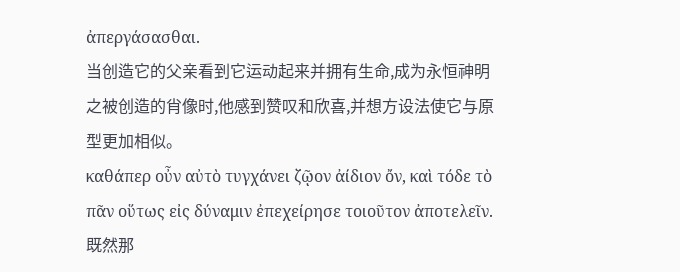ἀπεργάσασθαι.
当创造它的父亲看到它运动起来并拥有生命,成为永恒神明之被创造的肖像时,他感到赞叹和欣喜,并想方设法使它与原型更加相似。
καθάπερ οὖν αὐτὸ τυγχάνει ζῷον ἀίδιον ὄν, καὶ τόδε τὸ πᾶν οὕτως εἰς δύναμιν ἐπεχείρησε τοιοῦτον ἀποτελεῖν.
既然那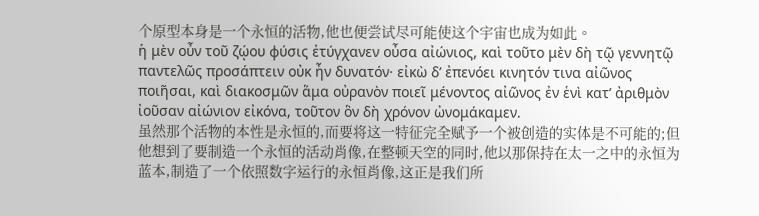个原型本身是一个永恒的活物,他也便尝试尽可能使这个宇宙也成为如此。
ἡ μὲν οὖν τοῦ ζῴου φύσις ἐτύγχανεν οὖσα αἰώνιος, καὶ τοῦτο μὲν δὴ τῷ γεννητῷ παντελῶς προσάπτειν οὐκ ἦν δυνατόν· εἰκὼ δʼ ἐπενόει κινητόν τινα αἰῶνος ποιῆσαι, καὶ διακοσμῶν ἅμα οὐρανὸν ποιεῖ μένοντος αἰῶνος ἐν ἑνὶ κατʼ ἀριθμὸν ἰοῦσαν αἰώνιον εἰκόνα, τοῦτον ὃν δὴ χρόνον ὠνομάκαμεν.
虽然那个活物的本性是永恒的,而要将这一特征完全赋予一个被创造的实体是不可能的;但他想到了要制造一个永恒的活动肖像,在整顿天空的同时,他以那保持在太一之中的永恒为蓝本,制造了一个依照数字运行的永恒肖像,这正是我们所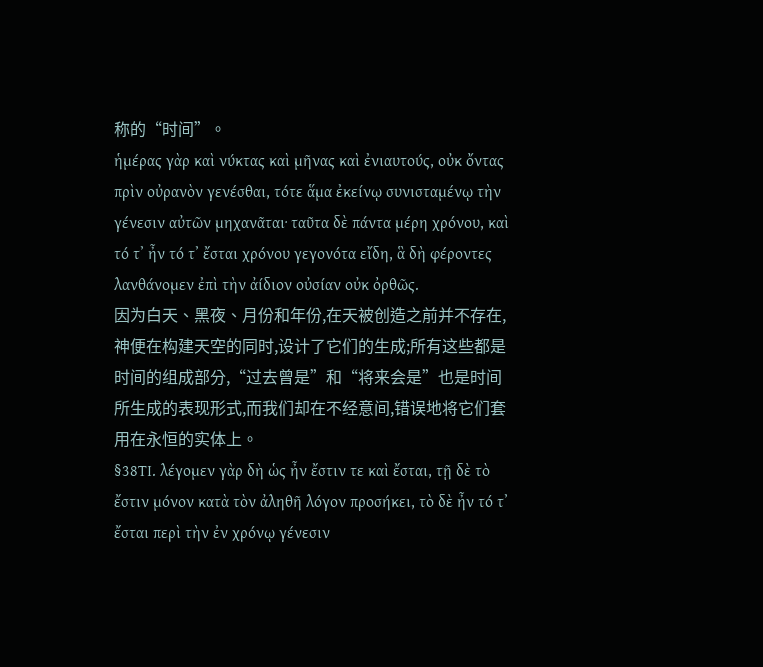称的“时间”。
ἡμέρας γὰρ καὶ νύκτας καὶ μῆνας καὶ ἐνιαυτούς, οὐκ ὄντας πρὶν οὐρανὸν γενέσθαι, τότε ἅμα ἐκείνῳ συνισταμένῳ τὴν γένεσιν αὐτῶν μηχανᾶται· ταῦτα δὲ πάντα μέρη χρόνου, καὶ τό τʼ ἦν τό τʼ ἔσται χρόνου γεγονότα εἴδη, ἃ δὴ φέροντες λανθάνομεν ἐπὶ τὴν ἀίδιον οὐσίαν οὐκ ὀρθῶς.
因为白天、黑夜、月份和年份,在天被创造之前并不存在,神便在构建天空的同时,设计了它们的生成;所有这些都是时间的组成部分,“过去曾是”和“将来会是”也是时间所生成的表现形式,而我们却在不经意间,错误地将它们套用在永恒的实体上。
§38ΤΙ. λέγομεν γὰρ δὴ ὡς ἦν ἔστιν τε καὶ ἔσται, τῇ δὲ τὸ ἔστιν μόνον κατὰ τὸν ἀληθῆ λόγον προσήκει, τὸ δὲ ἦν τό τʼ ἔσται περὶ τὴν ἐν χρόνῳ γένεσιν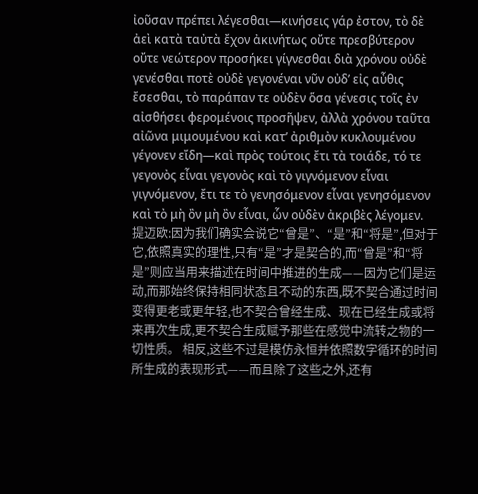ἰοῦσαν πρέπει λέγεσθαι—κινήσεις γάρ ἐστον, τὸ δὲ ἀεὶ κατὰ ταὐτὰ ἔχον ἀκινήτως οὔτε πρεσβύτερον οὔτε νεώτερον προσήκει γίγνεσθαι διὰ χρόνου οὐδὲ γενέσθαι ποτὲ οὐδὲ γεγονέναι νῦν οὐδʼ εἰς αὖθις ἔσεσθαι, τὸ παράπαν τε οὐδὲν ὅσα γένεσις τοῖς ἐν αἰσθήσει φερομένοις προσῆψεν, ἀλλὰ χρόνου ταῦτα αἰῶνα μιμουμένου καὶ κατʼ ἀριθμὸν κυκλουμένου γέγονεν εἴδη—καὶ πρὸς τούτοις ἔτι τὰ τοιάδε, τό τε γεγονὸς εἶναι γεγονὸς καὶ τὸ γιγνόμενον εἶναι γιγνόμενον, ἔτι τε τὸ γενησόμενον εἶναι γενησόμενον καὶ τὸ μὴ ὂν μὴ ὂν εἶναι, ὧν οὐδὲν ἀκριβὲς λέγομεν.
提迈欧:因为我们确实会说它“曾是”、“是”和“将是”,但对于它,依照真实的理性,只有“是”才是契合的,而“曾是”和“将是”则应当用来描述在时间中推进的生成——因为它们是运动,而那始终保持相同状态且不动的东西,既不契合通过时间变得更老或更年轻,也不契合曾经生成、现在已经生成或将来再次生成,更不契合生成赋予那些在感觉中流转之物的一切性质。 相反,这些不过是模仿永恒并依照数字循环的时间所生成的表现形式——而且除了这些之外,还有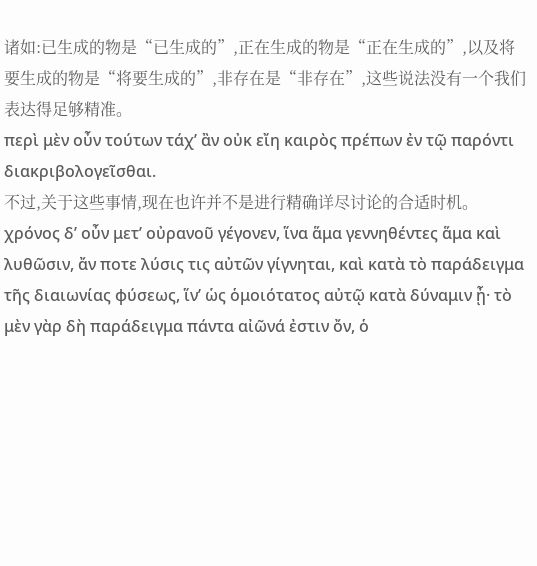诸如:已生成的物是“已生成的”,正在生成的物是“正在生成的”,以及将要生成的物是“将要生成的”,非存在是“非存在”,这些说法没有一个我们表达得足够精准。
περὶ μὲν οὖν τούτων τάχʼ ἂν οὐκ εἴη καιρὸς πρέπων ἐν τῷ παρόντι διακριβολογεῖσθαι.
不过,关于这些事情,现在也许并不是进行精确详尽讨论的合适时机。
χρόνος δʼ οὖν μετʼ οὐρανοῦ γέγονεν, ἵνα ἅμα γεννηθέντες ἅμα καὶ λυθῶσιν, ἄν ποτε λύσις τις αὐτῶν γίγνηται, καὶ κατὰ τὸ παράδειγμα τῆς διαιωνίας φύσεως, ἵνʼ ὡς ὁμοιότατος αὐτῷ κατὰ δύναμιν ᾖ· τὸ μὲν γὰρ δὴ παράδειγμα πάντα αἰῶνά ἐστιν ὄν, ὁ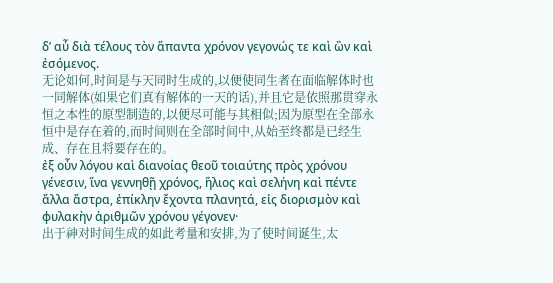δʼ αὖ διὰ τέλους τὸν ἅπαντα χρόνον γεγονώς τε καὶ ὢν καὶ ἐσόμενος.
无论如何,时间是与天同时生成的,以便使同生者在面临解体时也一同解体(如果它们真有解体的一天的话),并且它是依照那贯穿永恒之本性的原型制造的,以便尽可能与其相似;因为原型在全部永恒中是存在着的,而时间则在全部时间中,从始至终都是已经生成、存在且将要存在的。
ἐξ οὖν λόγου καὶ διανοίας θεοῦ τοιαύτης πρὸς χρόνου γένεσιν, ἵνα γεννηθῇ χρόνος, ἥλιος καὶ σελήνη καὶ πέντε ἄλλα ἄστρα, ἐπίκλην ἔχοντα πλανητά, εἰς διορισμὸν καὶ φυλακὴν ἀριθμῶν χρόνου γέγονεν·
出于神对时间生成的如此考量和安排,为了使时间诞生,太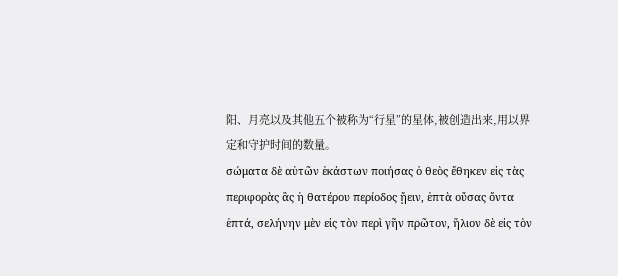阳、月亮以及其他五个被称为“行星”的星体,被创造出来,用以界定和守护时间的数量。
σώματα δὲ αὐτῶν ἑκάστων ποιήσας ὁ θεὸς ἔθηκεν εἰς τὰς περιφορὰς ἃς ἡ θατέρου περίοδος ᾔειν, ἑπτὰ οὔσας ὄντα ἑπτά, σελήνην μὲν εἰς τὸν περὶ γῆν πρῶτον, ἥλιον δὲ εἰς τὸν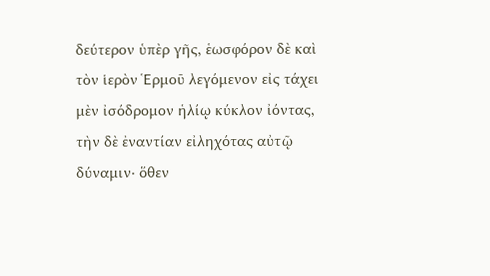δεύτερον ὑπὲρ γῆς, ἑωσφόρον δὲ καὶ τὸν ἱερὸν Ἑρμοῦ λεγόμενον εἰς τάχει μὲν ἰσόδρομον ἡλίῳ κύκλον ἰόντας, τὴν δὲ ἐναντίαν εἰληχότας αὐτῷ δύναμιν· ὅθεν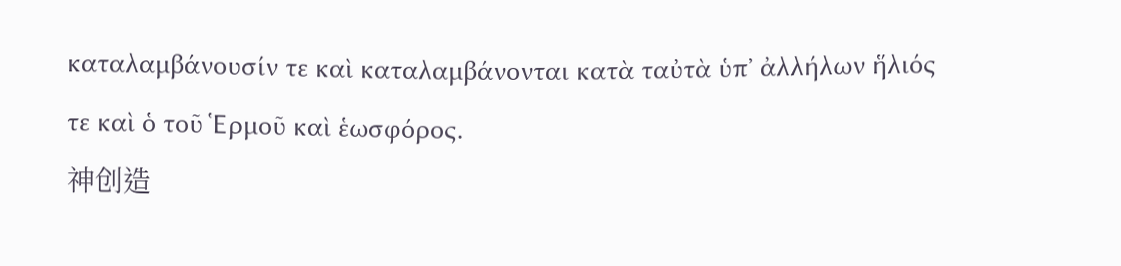καταλαμβάνουσίν τε καὶ καταλαμβάνονται κατὰ ταὐτὰ ὑπʼ ἀλλήλων ἥλιός τε καὶ ὁ τοῦ Ἑρμοῦ καὶ ἑωσφόρος.
神创造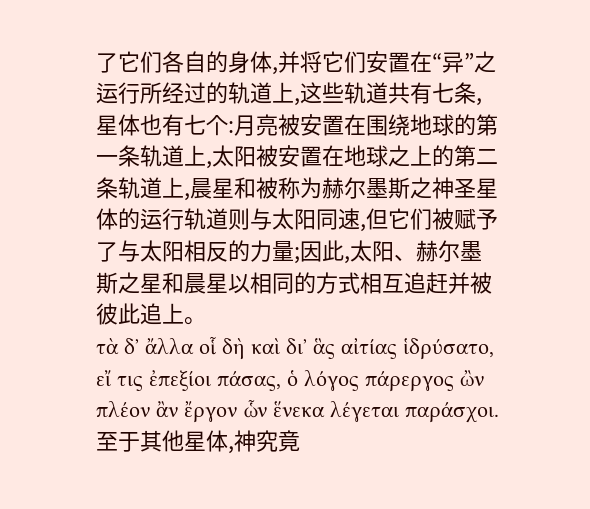了它们各自的身体,并将它们安置在“异”之运行所经过的轨道上,这些轨道共有七条,星体也有七个:月亮被安置在围绕地球的第一条轨道上,太阳被安置在地球之上的第二条轨道上,晨星和被称为赫尔墨斯之神圣星体的运行轨道则与太阳同速,但它们被赋予了与太阳相反的力量;因此,太阳、赫尔墨斯之星和晨星以相同的方式相互追赶并被彼此追上。
τὰ δʼ ἄλλα οἷ δὴ καὶ διʼ ἃς αἰτίας ἱδρύσατο, εἴ τις ἐπεξίοι πάσας, ὁ λόγος πάρεργος ὢν πλέον ἂν ἔργον ὧν ἕνεκα λέγεται παράσχοι.
至于其他星体,神究竟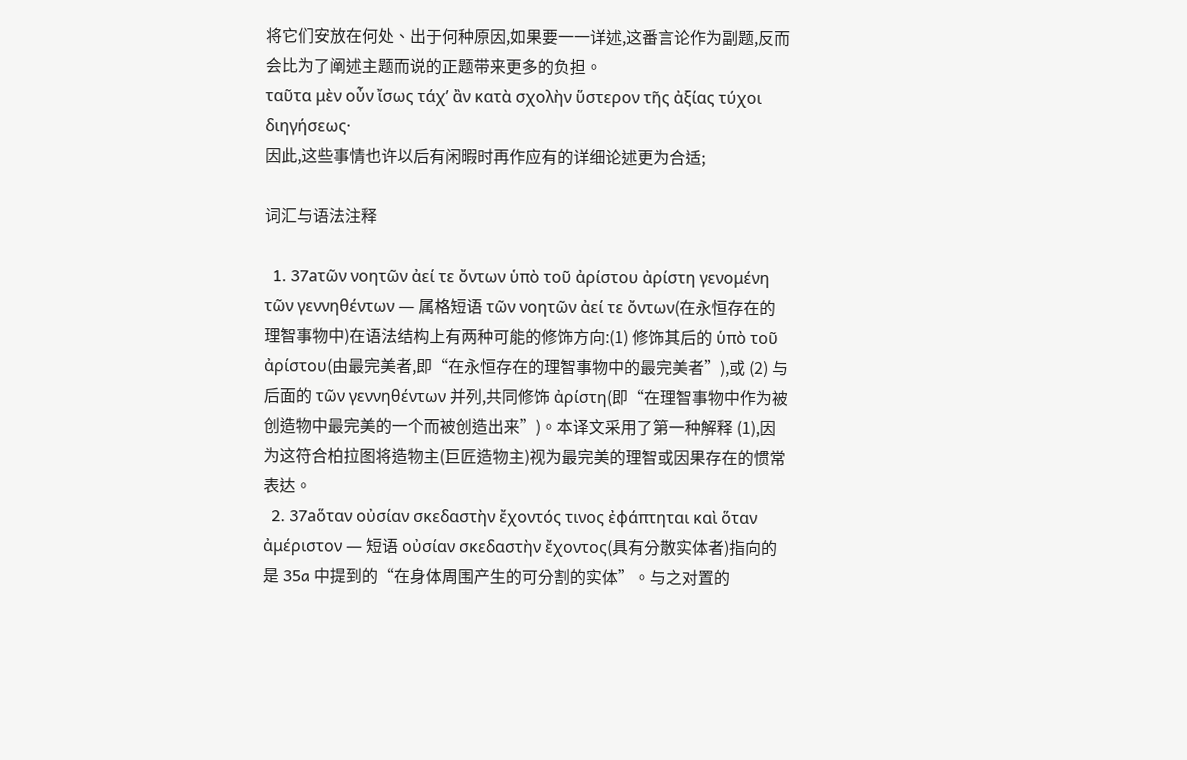将它们安放在何处、出于何种原因,如果要一一详述,这番言论作为副题,反而会比为了阐述主题而说的正题带来更多的负担。
ταῦτα μὲν οὖν ἴσως τάχʼ ἂν κατὰ σχολὴν ὕστερον τῆς ἀξίας τύχοι διηγήσεως·
因此,这些事情也许以后有闲暇时再作应有的详细论述更为合适;

词汇与语法注释

  1. 37aτῶν νοητῶν ἀεί τε ὄντων ὑπὸ τοῦ ἀρίστου ἀρίστη γενομένη τῶν γεννηθέντων — 属格短语 τῶν νοητῶν ἀεί τε ὄντων(在永恒存在的理智事物中)在语法结构上有两种可能的修饰方向:(1) 修饰其后的 ὑπὸ τοῦ ἀρίστου(由最完美者,即“在永恒存在的理智事物中的最完美者”),或 (2) 与后面的 τῶν γεννηθέντων 并列,共同修饰 ἀρίστη(即“在理智事物中作为被创造物中最完美的一个而被创造出来”)。本译文采用了第一种解释 (1),因为这符合柏拉图将造物主(巨匠造物主)视为最完美的理智或因果存在的惯常表达。
  2. 37aὅταν οὐσίαν σκεδαστὴν ἔχοντός τινος ἐφάπτηται καὶ ὅταν ἀμέριστον — 短语 οὐσίαν σκεδαστὴν ἔχοντος(具有分散实体者)指向的是 35a 中提到的“在身体周围产生的可分割的实体”。与之对置的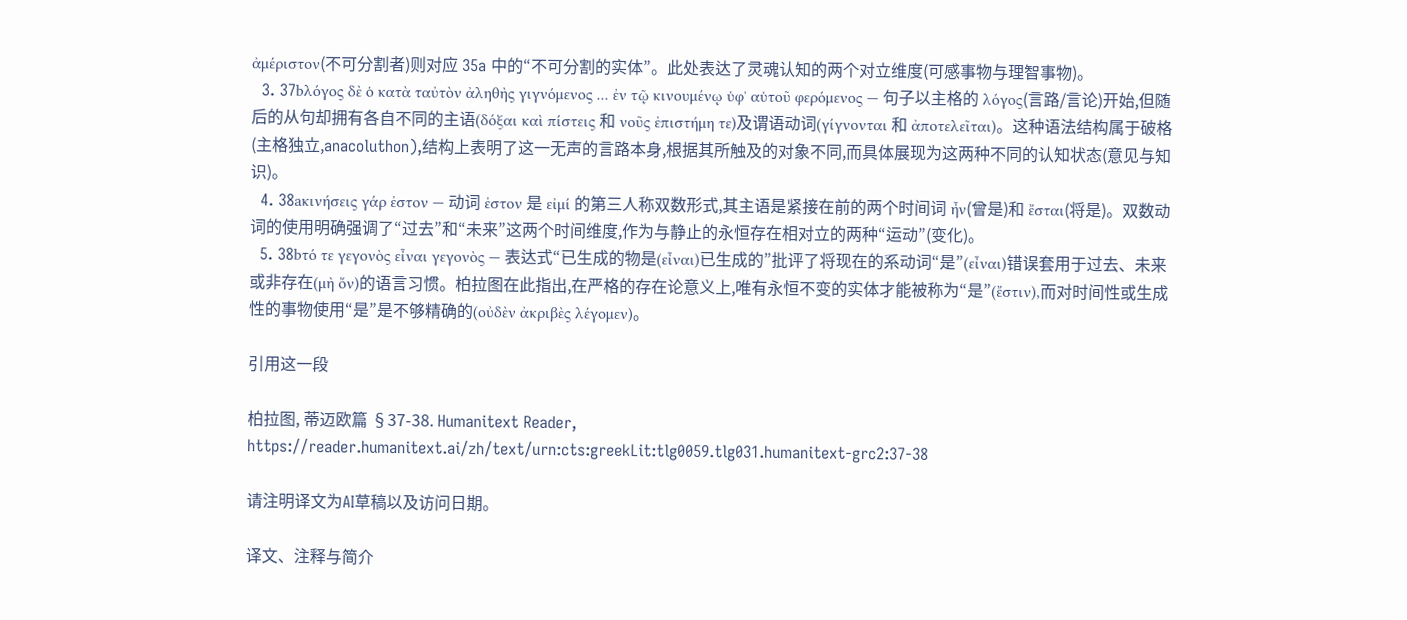ἀμέριστον(不可分割者)则对应 35a 中的“不可分割的实体”。此处表达了灵魂认知的两个对立维度(可感事物与理智事物)。
  3. 37bλόγος δὲ ὁ κατὰ ταὐτὸν ἀληθὴς γιγνόμενος ... ἐν τῷ κινουμένῳ ὑφʼ αὑτοῦ φερόμενος — 句子以主格的 λόγος(言路/言论)开始,但随后的从句却拥有各自不同的主语(δόξαι καὶ πίστεις 和 νοῦς ἐπιστήμη τε)及谓语动词(γίγνονται 和 ἀποτελεῖται)。这种语法结构属于破格(主格独立,anacoluthon),结构上表明了这一无声的言路本身,根据其所触及的对象不同,而具体展现为这两种不同的认知状态(意见与知识)。
  4. 38aκινήσεις γάρ ἐστον — 动词 ἐστον 是 εἰμί 的第三人称双数形式,其主语是紧接在前的两个时间词 ἦν(曾是)和 ἔσται(将是)。双数动词的使用明确强调了“过去”和“未来”这两个时间维度,作为与静止的永恒存在相对立的两种“运动”(变化)。
  5. 38bτό τε γεγονὸς εἶναι γεγονὸς — 表达式“已生成的物是(εἶναι)已生成的”批评了将现在的系动词“是”(εἶναι)错误套用于过去、未来或非存在(μὴ ὄν)的语言习惯。柏拉图在此指出,在严格的存在论意义上,唯有永恒不变的实体才能被称为“是”(ἔστιν),而对时间性或生成性的事物使用“是”是不够精确的(οὐδὲν ἀκριβὲς λέγομεν)。

引用这一段

柏拉图, 蒂迈欧篇 §37-38. Humanitext Reader, https://reader.humanitext.ai/zh/text/urn:cts:greekLit:tlg0059.tlg031.humanitext-grc2:37-38

请注明译文为AI草稿以及访问日期。

译文、注释与简介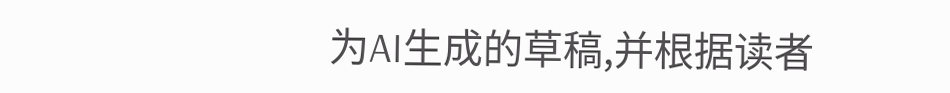为AI生成的草稿,并根据读者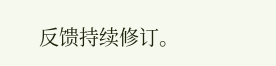反馈持续修订。